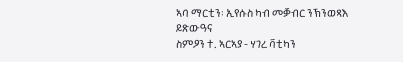ኣባ ማርቲን፡ ኢየሱስ ካብ መቓብር ንኽንወጻእ ይጽውዓና
ስምዖን ተ. ኣርኣያ - ሃገረ ቫቲካን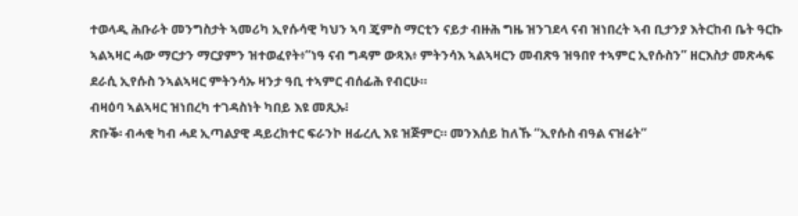ተወላዲ ሕቡራት መንግስታት ኣመሪካ ኢየሱሳዊ ካህን ኣባ ጄምስ ማርቲን ናይታ ብዙሕ ግዜ ዝንገደላ ናብ ዝነበረት ኣብ ቢታንያ እትርከብ ቤት ዓርኩ ኣልኣዛር ሓው ማርታን ማርያምን ዝተወፈየት፥“ነዓ ናብ ግዳም ውጻእ፥ ምትንሳእ ኣልኣዛርን መብጽዓ ዝዓበየ ተኣምር ኢየሱስን” ዘርእስታ መጽሓፍ ደራሲ ኢየሱስ ንኣልኣዛር ምትንሳኡ ዛንታ ዓቢ ተኣምር ብሰፊሕ የብርሁ።
ብዛዕባ ኣልኣዛር ዝነበረካ ተገዳስነት ካበይ እዩ መጺኡ፧
ጽቡቕ፡ ብሓቂ ካብ ሓደ ኢጣልያዊ ዳይረክተር ፍራንኮ ዘፊረሊ እዩ ዝጅምር። መንእሰይ ከለኹ “ኢየሱስ ብዓል ናዝሬት”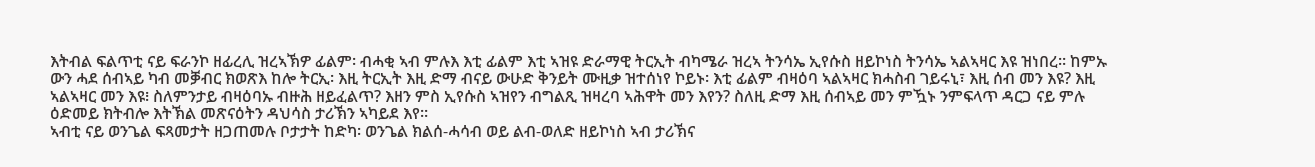እትብል ፍልጥቲ ናይ ፍራንኮ ዘፊረሊ ዝረኣኽዎ ፊልም፡ ብሓቂ ኣብ ምሉእ እቲ ፊልም እቲ ኣዝዩ ድራማዊ ትርኢት ብካሜራ ዝረኣ ትንሳኤ ኢየሱስ ዘይኮነስ ትንሳኤ ኣልኣዛር እዩ ዝነበረ። ከምኡ ውን ሓደ ሰብኣይ ካብ መቓብር ክወጽእ ከሎ ትርኢ፡ እዚ ትርኢት እዚ ድማ ብናይ ውሁድ ቅንይት ሙዚቃ ዝተሰነየ ኮይኑ፡ እቲ ፊልም ብዛዕባ ኣልኣዛር ክሓስብ ገይሩኒ፣ እዚ ሰብ መን እዩ? እዚ ኣልኣዛር መን እዩ፧ ስለምንታይ ብዛዕባኡ ብዙሕ ዘይፈልጥ? እዘን ምስ ኢየሱስ ኣዝየን ብግልጺ ዝዛረባ ኣሕዋት መን እየን? ስለዚ ድማ እዚ ሰብኣይ መን ምዃኑ ንምፍላጥ ዳርጋ ናይ ምሉ ዕድመይ ክትብሎ እትኽል መጽናዕትን ዳህሳስ ታሪኽን ኣካይደ እየ።
ኣብቲ ናይ ወንጌል ፍጻመታት ዘጋጠመሉ ቦታታት ከድካ፡ ወንጌል ክልሰ-ሓሳብ ወይ ልብ-ወለድ ዘይኮነስ ኣብ ታሪኽና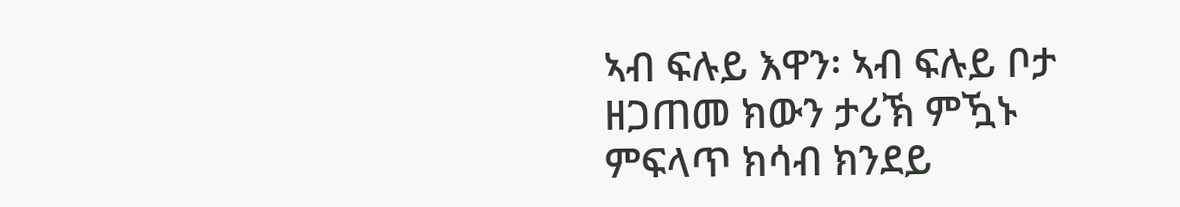ኣብ ፍሉይ እዋን፡ ኣብ ፍሉይ ቦታ ዘጋጠመ ክውን ታሪኽ ምዃኑ ምፍላጥ ክሳብ ክንደይ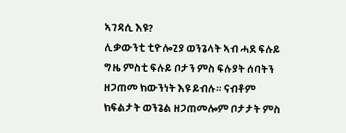ኣገዳሲ እዩ?
ሊቃውንቲ ቲዮሎጊያ ወንጌላት ኣብ ሓደ ፍሉይ ግዜ ምስቲ ፍሉይ ቦታን ምስ ፍሉያት ሰባትን ዘጋጠመ ክውንነት እዩ ይብሉ። ናብቶም ክፍልታት ወንጌል ዘጋጠመሎም ቦታታት ምስ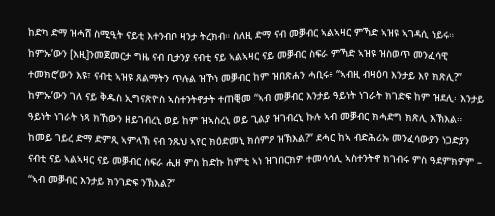ከድካ ድማ ዝሓሸ ስሚዒት ናይቲ እተንብቦ ዛንታ ትረክብ። ስለዚ ድማ ናብ መቓብር ኣልኣዛር ምኻድ ኣዝዩ ኣገዳሲ ነይሩ። ከምኡ’ውን [እዚ]ንመጀመርታ ግዜ ናብ ቢታንያ ናብቲ ናይ ኣልኣዛር ናይ መቓብር ስፍራ ምኻድ ኣዝዩ ዝስወጥ መንፈሳዊ ተመክሮ’ውን እዩ፣ ናብቲ ኣዝዩ ጸልማትን ጥሉል ዝኾነ መቓብር ከም ዝበጽሐን ሓቢሩ፥ “ኣብዚ ብዛዕባ እንታይ እየ ክጽሊ?” ከምኡ’ውን ገለ ናይ ቅዱስ ኢግናጽዮስ ኣስተንትኖታት ተጠቒመ “ኣብ መቓብር እንታይ ዓይነት ነገራት ክገድፍ ከም ዝደሊ፡ እንታይ ዓይነት ነገራት ነጻ ክኸውን ዘይገብረኒ ወይ ከም ዝኣስረኒ ወይ ጊልያ ዝገብረኒ ኩሉ ኣብ መቓብር ክሓድግ ክጽሊ እኽእል። ከመይ ገይረ ድማ ድምጺ ኣምላኽ ናብ ንጹህ ኣየር ክዕድመኒ ክሰምዖ ዝኽእል?” ደሓር ከኣ ብድሕሪኡ መንፈሳውያን ነጋድያን ናብቲ ናይ ኣልኣዛር ናይ መቓብር ስፍራ ሒዘ ምስ ከድኩ ከምቲ ኣነ ዝገበርክዎ ተመሳሳሊ ኣስተንትኖ ክገብሩ ምስ ዓደምክዎም – “ኣብ መቓብር እንታይ ክንገድፍ ንኽእል?”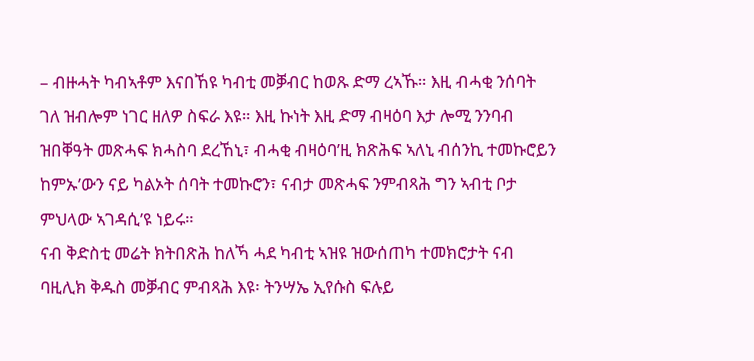– ብዙሓት ካብኣቶም እናበኸዩ ካብቲ መቓብር ከወጹ ድማ ረኣኹ። እዚ ብሓቂ ንሰባት ገለ ዝብሎም ነገር ዘለዎ ስፍራ እዩ። እዚ ኩነት እዚ ድማ ብዛዕባ እታ ሎሚ ንንባብ ዝበቐዓት መጽሓፍ ክሓስባ ደረኸኒ፣ ብሓቂ ብዛዕባ’ዚ ክጽሕፍ ኣለኒ ብሰንኪ ተመኩሮይን ከምኡ’ውን ናይ ካልኦት ሰባት ተመኩሮን፣ ናብታ መጽሓፍ ንምብጻሕ ግን ኣብቲ ቦታ ምህላው ኣገዳሲ’ዩ ነይሩ።
ናብ ቅድስቲ መሬት ክትበጽሕ ከለኻ ሓደ ካብቲ ኣዝዩ ዝውሰጠካ ተመክሮታት ናብ ባዚሊክ ቅዱስ መቓብር ምብጻሕ እዩ፡ ትንሣኤ ኢየሱስ ፍሉይ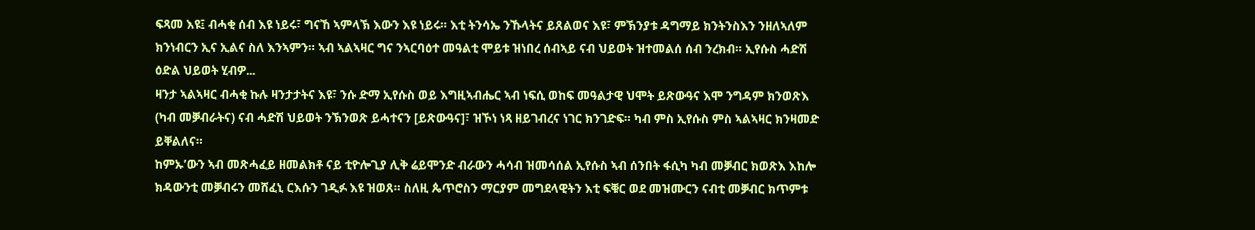ፍጻመ እዩ፤ ብሓቂ ሰብ እዩ ነይሩ፣ ግናኸ ኣምላኽ እውን እዩ ነይሩ። እቲ ትንሳኤ ንኹላትና ይጸልወና እዩ፣ ምኽንያቱ ዳግማይ ክንትንስእን ንዘለኣለም ክንነብርን ኢና ኢልና ስለ እንኣምን። ኣብ ኣልኣዛር ግና ንኣርባዕተ መዓልቲ ሞይቱ ዝነበረ ሰብኣይ ናብ ህይወት ዝተመልሰ ሰብ ንረክብ። ኢየሱስ ሓድሽ ዕድል ህይወት ሂብዎ...
ዛንታ ኣልኣዛር ብሓቂ ኩሉ ዛንታታትና እዩ፣ ንሱ ድማ ኢየሱስ ወይ እግዚኣብሔር ኣብ ነፍሲ ወከፍ መዓልታዊ ህሞት ይጽውዓና እሞ ንግዳም ክንወጽእ (ካብ መቓብራትና) ናብ ሓድሽ ህይወት ንኽንወጽ ይሓተናን [ይጽውዓና]፣ ዝኾነ ነጻ ዘይገብረና ነገር ክንገድፍ። ካብ ምስ ኢየሱስ ምስ ኣልኣዛር ክንዛመድ ይቐልለና።
ከምኡ’ውን ኣብ መጽሓፈይ ዘመልክቶ ናይ ቲዮሎጊያ ሊቅ ሬይሞንድ ብራውን ሓሳብ ዝመሳሰል ኢየሱስ ኣብ ሰንበት ፋሲካ ካብ መቓብር ክወጽእ እከሎ ክዳውንቲ መቓብሩን መሸፈኒ ርእሱን ገዲፉ እዩ ዝወጸ። ስለዚ ጴጥሮስን ማርያም መግደላዊትን እቲ ፍቑር ወደ መዝሙርን ናብቲ መቓብር ክጥምቱ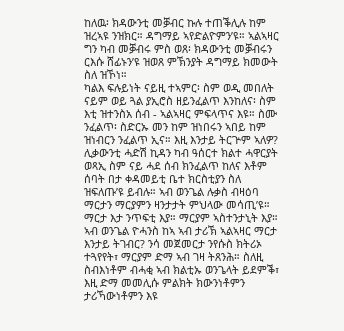ከለዉ፡ ክዳውንቲ መቓብር ኩሉ ተጠቕሊሉ ከም ዝረኣዩ ንዝክር። ዳግማይ ኣየድልዮምን’ዩ። ኣልኣዛር ግን ካብ መቓብሩ ምስ ወጸ፡ ክዳውንቲ መቓብሩን ርእሱ ሸፊኑን’ዩ ዝወጸ ምኽንያት ዳግማይ ክመውት ስለ ዝኾነ።
ካልእ ፍሉይነት ናይዚ ተኣምር፡ ስም ወዲ መበለት ናይም ወይ ጓል ያኢሮስ ዘይንፈልጥ እንከለና፡ ስም እቲ ዝተንስአ ሰብ - ኣልኣዛር ምፍላጥና እዩ። ስሙ ንፈልጥ፡ ስድርኡ መን ከም ዝነበሩን ኣበይ ከም ዝነብርን ንፈልጥ ኢና። እዚ እንታይ ትርጕም ኣለዎ?
ሊቃውንቲ ሓድሽ ኪዳን ካብ ዓሰርተ ክልተ ሓዋርያት ወጻኢ ስም ናይ ሓደ ሰብ ክንፈልጥ ከለና እቶም ሰባት በታ ቀዳመይቲ ቤተ ክርስቲያን ስለ ዝፍለጡ’ዩ ይብሉ። ኣብ ወንጌል ሉቃስ ብዛዕባ ማርታን ማርያምን ዛንታታት ምህላው መሳጢ’ዩ። ማርታ እታ ንጥፍቲ እያ። ማርያም ኣስተንታኒት እያ። ኣብ ወንጌል ዮሓንስ ከኣ ኣብ ታሪኽ ኣልኣዛር ማርታ እንታይ ትገብር? ንሳ መጀመርታ ንየሱስ ክትሪኦ ተጓየየት፣ ማርያም ድማ ኣብ ገዛ ትጸንሕ። ስለዚ ስብእነቶም ብሓቂ ኣብ ክልቲኡ ወንጌላት ይደምቕ፣ እዚ ድማ መመሊሱ ምልክት ክውንነቶምን ታሪኻውነቶምን እዩ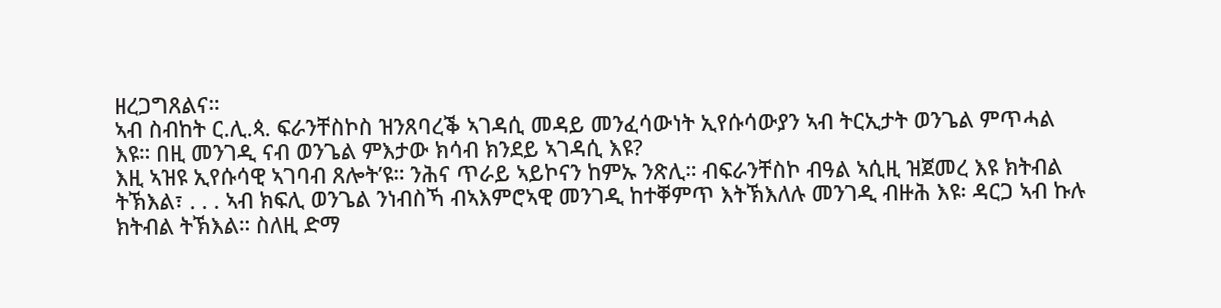ዘረጋግጸልና።
ኣብ ስብከት ር.ሊ.ጳ. ፍራንቸስኮስ ዝንጸባረቕ ኣገዳሲ መዳይ መንፈሳውነት ኢየሱሳውያን ኣብ ትርኢታት ወንጌል ምጥሓል እዩ። በዚ መንገዲ ናብ ወንጌል ምእታው ክሳብ ክንደይ ኣገዳሲ እዩ?
እዚ ኣዝዩ ኢየሱሳዊ ኣገባብ ጸሎት’ዩ። ንሕና ጥራይ ኣይኮናን ከምኡ ንጽሊ። ብፍራንቸስኮ ብዓል ኣሲዚ ዝጀመረ እዩ ክትብል ትኽእል፣ . . . ኣብ ክፍሊ ወንጌል ንነብስኻ ብኣእምሮኣዊ መንገዲ ከተቐምጥ እትኽእለሉ መንገዲ ብዙሕ እዩ፡ ዳርጋ ኣብ ኩሉ ክትብል ትኽእል። ስለዚ ድማ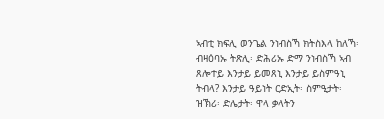ኣብቲ ክፍሊ ወንጌል ንነብስኻ ክትስእላ ከለኻ፡ ብዛዕባኡ ትጽሊ፡ ድሕሪኡ ድማ ንነብስኻ ኣብ ጸሎተይ እንታይ ይመጸኒ እንታይ ይስምዓኒ ትብላ? እንታይ ዓይነት ርድኢት፡ ስምዒታት፡ ዝኽሪ፡ ድሌታት፡ ዋላ ቃላትን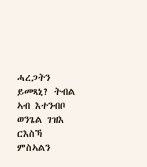ሓረጋትን ይመጻኒ? ትብል ኣብ እተንብቦ ወንጌል ገዝእ ርእስኻ ምስኣልን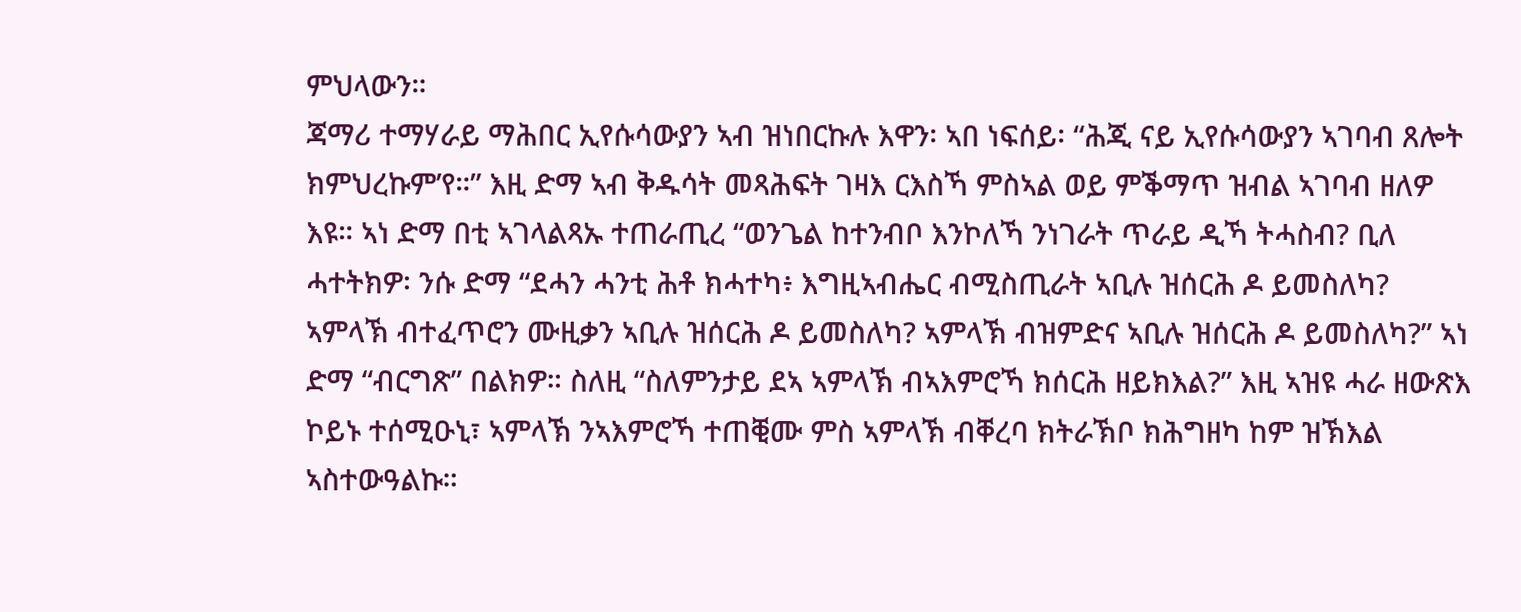ምህላውን።
ጃማሪ ተማሃራይ ማሕበር ኢየሱሳውያን ኣብ ዝነበርኩሉ እዋን፡ ኣበ ነፍሰይ፡ “ሕጂ ናይ ኢየሱሳውያን ኣገባብ ጸሎት ክምህረኩም’የ።” እዚ ድማ ኣብ ቅዱሳት መጻሕፍት ገዛእ ርእስኻ ምስኣል ወይ ምቕማጥ ዝብል ኣገባብ ዘለዎ እዩ። ኣነ ድማ በቲ ኣገላልጻኡ ተጠራጢረ “ወንጌል ከተንብቦ እንኮለኻ ንነገራት ጥራይ ዲኻ ትሓስብ? ቢለ ሓተትክዎ፡ ንሱ ድማ “ደሓን ሓንቲ ሕቶ ክሓተካ፥ እግዚኣብሔር ብሚስጢራት ኣቢሉ ዝሰርሕ ዶ ይመስለካ? ኣምላኽ ብተፈጥሮን ሙዚቃን ኣቢሉ ዝሰርሕ ዶ ይመስለካ? ኣምላኽ ብዝምድና ኣቢሉ ዝሰርሕ ዶ ይመስለካ?” ኣነ ድማ “ብርግጽ” በልክዎ። ስለዚ “ስለምንታይ ደኣ ኣምላኽ ብኣእምሮኻ ክሰርሕ ዘይክእል?” እዚ ኣዝዩ ሓራ ዘውጽእ ኮይኑ ተሰሚዑኒ፣ ኣምላኽ ንኣእምሮኻ ተጠቒሙ ምስ ኣምላኽ ብቐረባ ክትራኽቦ ክሕግዘካ ከም ዝኽእል ኣስተውዓልኩ።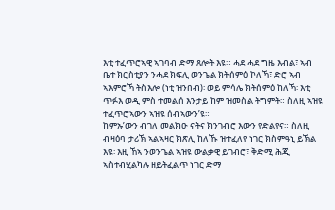እቲ ተፈጥሮኣዊ ኣገባብ ድማ ጸሎት እዩ። ሓደ ሓደ ግዜ እብል፣ ኣብ ቤተ ክርስቲያን ንሓደ ክፍሊ ወንጌል ክትሰምዕ ኮለኻ፣ ድሮ ኣብ ኣእምሮኻ ትስእሎ (ነቲ ዝንበብ)፡ ወይ ምሳሌ ክትሰምዕ ከለኻ፡ እቲ ጥፉእ ወዲ ምስ ተመልሰ እንታይ ከም ዝመስል ትግምት። ስለዚ ኣዝዩ ተፈጥሮኣውን ኣዝዩ ሰብኣውን’ዩ።
ከምኡ’ውን ብገለ መልክዑ ናትና ክንገብሮ እውን የድልየና። ስለዚ ብዛዕባ ታሪኽ ኣልኣዛር ክጽሊ ከለኹ ዝተፈለየ ነገር ክስምዓኒ ይኽል እዩ፡ እዚ ኸኣ ንወንጌል ኣዝዩ ውልቃዊ ይገብሮ፣ ቅድሚ ሕጂ ኣስተብሂልካሉ ዘይትፈልጥ ነገር ድማ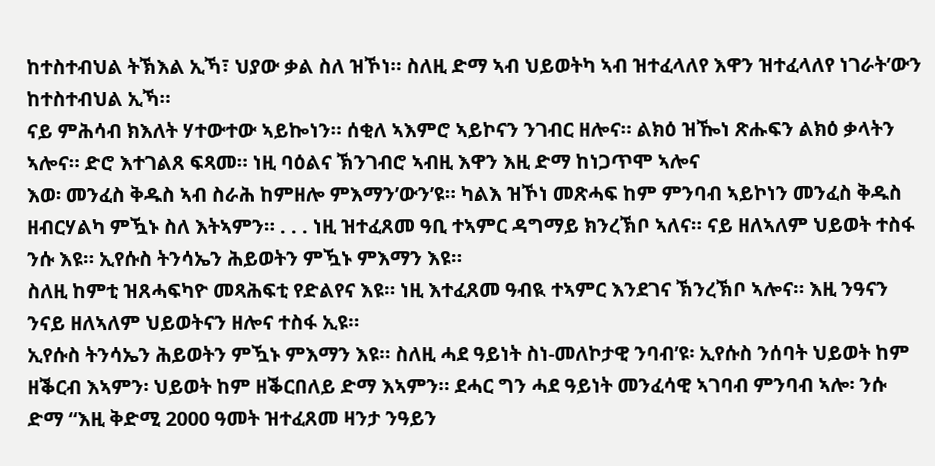ከተስተብህል ትኽእል ኢኻ፣ ህያው ቃል ስለ ዝኾነ። ስለዚ ድማ ኣብ ህይወትካ ኣብ ዝተፈላለየ እዋን ዝተፈላለየ ነገራት’ውን ከተስተብህል ኢኻ።
ናይ ምሕሳብ ክእለት ሃተውተው ኣይኰነን። ሰቂለ ኣእምሮ ኣይኮናን ንገብር ዘሎና። ልክዕ ዝዀነ ጽሑፍን ልክዕ ቃላትን ኣሎና። ድሮ እተገልጸ ፍጻመ። ነዚ ባዕልና ኽንገብሮ ኣብዚ እዋን እዚ ድማ ከነጋጥሞ ኣሎና
እወ፡ መንፈስ ቅዱስ ኣብ ስራሕ ከምዘሎ ምእማን’ውን’ዩ። ካልእ ዝኾነ መጽሓፍ ከም ምንባብ ኣይኮነን መንፈስ ቅዱስ ዘብርሃልካ ምዃኑ ስለ እትኣምን። . . . ነዚ ዝተፈጸመ ዓቢ ተኣምር ዳግማይ ክንረኽቦ ኣለና። ናይ ዘለኣለም ህይወት ተስፋ ንሱ እዩ። ኢየሱስ ትንሳኤን ሕይወትን ምዃኑ ምእማን እዩ።
ስለዚ ከምቲ ዝጸሓፍካዮ መጻሕፍቲ የድልየና እዩ። ነዚ እተፈጸመ ዓብዪ ተኣምር እንደገና ኽንረኽቦ ኣሎና። እዚ ንዓናን ንናይ ዘለኣለም ህይወትናን ዘሎና ተስፋ ኢዩ።
ኢየሱስ ትንሳኤን ሕይወትን ምዃኑ ምእማን እዩ። ስለዚ ሓደ ዓይነት ስነ-መለኮታዊ ንባብ’ዩ፡ ኢየሱስ ንሰባት ህይወት ከም ዘቕርብ እኣምን፡ ህይወት ከም ዘቕርበለይ ድማ እኣምን። ደሓር ግን ሓደ ዓይነት መንፈሳዊ ኣገባብ ምንባብ ኣሎ፡ ንሱ ድማ “እዚ ቅድሚ 2000 ዓመት ዝተፈጸመ ዛንታ ንዓይን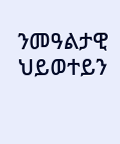ንመዓልታዊ ህይወተይን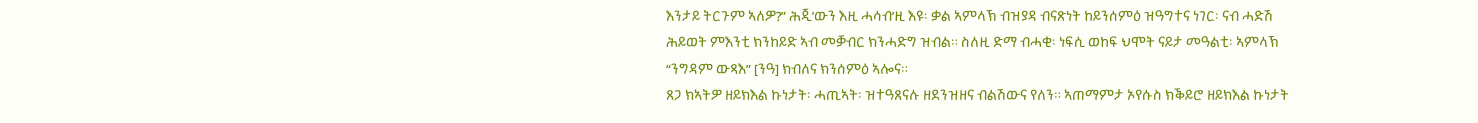እንታይ ትርጉም ኣለዎ?” ሕጂ’ውን እዚ ሓሳብ’ዚ እዩ፡ ቃል ኣምላኽ ብዝያዳ ብናጽነት ከይንሰምዕ ዝዓግተና ነገር፡ ናብ ሓድሽ ሕይወት ምእንቲ ክንከይድ ኣብ መቓብር ክንሓድግ ዝብል። ስለዚ ድማ ብሓቂ፡ ነፍሲ ወከፍ ህሞት ናይታ መዓልቲ፡ ኣምላኽ “ንግዳም ውጻእ” [ንዓ] ክብለና ክንሰምዕ ኣሎና።
ጸጋ ክኣትዎ ዘይክእል ኩነታት፡ ሓጢኣት፡ ዝተዓጸናሉ ዘደንዝዘና ብልሽውና የለን። ኣጠማምታ ኦየሱስ ክቕይሮ ዘይክእል ኩነታት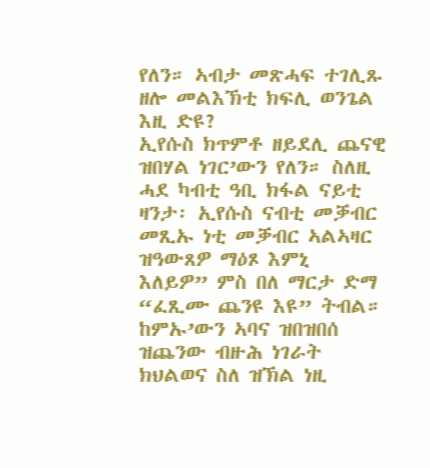የለን። ኣብታ መጽሓፍ ተገሊጹ ዘሎ መልእኽቲ ክፍሊ ወንጌል እዚ ድዩ?
ኢየሱስ ክጥምቶ ዘይደሊ ጨናዊ ዝበሃል ነገር’ውን የለን። ስለዚ ሓደ ካብቲ ዓቢ ክፋል ናይቲ ዛንታ፡ ኢየሱስ ናብቲ መቓብር መጺኡ ነቲ መቓብር ኣልኣዛር ዝዓውጸዎ ማዕጾ እምኒ እለይዎ” ምስ በለ ማርታ ድማ “ፈጺሙ ጨንዩ እዩ” ትብል። ከምኡ’ውን ኣባና ዝበዝበሰ ዝጨንው ብዙሕ ነገራት ክህልወና ስለ ዝኽል ነዚ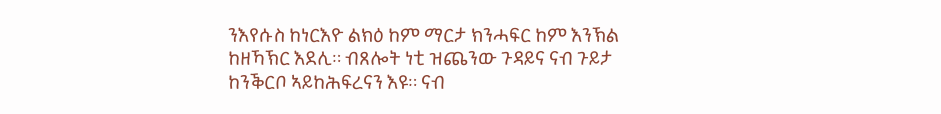ንእየሱስ ከነርእዮ ልክዕ ከም ማርታ ክንሓፍር ከም እንኽል ከዘኻኽር እደሊ። ብጸሎት ነቲ ዝጨንው ጉዳይና ናብ ጉይታ ከንቕርቦ ኣይከሕፍረናን እዩ። ናብ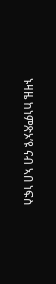ኑዛዜ ከነምጽኦ’ዩ ናብ ኣበ ነፍስ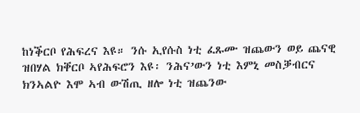ከነቕርቦ የሕፍረና እዩ። ንሱ ኢየሱስ ነቲ ፈጹሙ ዝጨውን ወይ ጨናዊ ዝበሃል ክቐርቦ ኣየሕፍሮን እዩ፡ ንሕና’ውን ነቲ እምኒ መስቓብርና ክንኣልዮ እሞ ኣብ ውሽጢ ዘሎ ነቲ ዝጨንው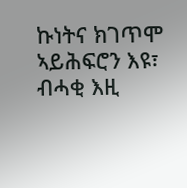ኩነትና ክገጥሞ ኣይሕፍሮን እዩ፣ ብሓቂ እዚ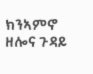ክንኣምኖ ዘሎና ጉዳይ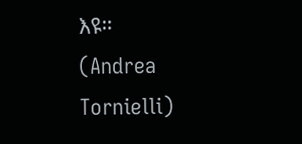እዩ።
(Andrea Tornielli)